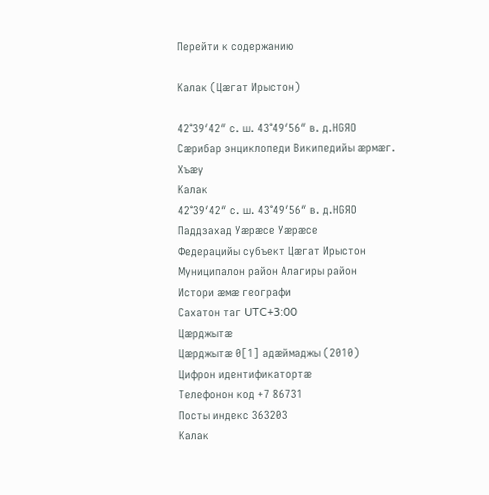Перейти к содержанию

Калак (Цæгат Ирыстон)

42°39′42″ с. ш. 43°49′56″ в. д.HGЯO
Сæрибар энциклопеди Википедийы æрмæг.
Хъæу
Калак
42°39′42″ с. ш. 43°49′56″ в. д.HGЯO
Паддзахад Уæрæсе Уæрæсе
Федерацийы субъект Цæгат Ирыстон
Муниципалон район Алагиры район
Истори æмæ географи
Сахатон таг UTC+3:00
Цæрджытæ
Цæрджытæ 0[1] адæймаджы (2010)
Цифрон идентификатортæ
Телефонон код +7 86731
Посты индекс 363203
Калак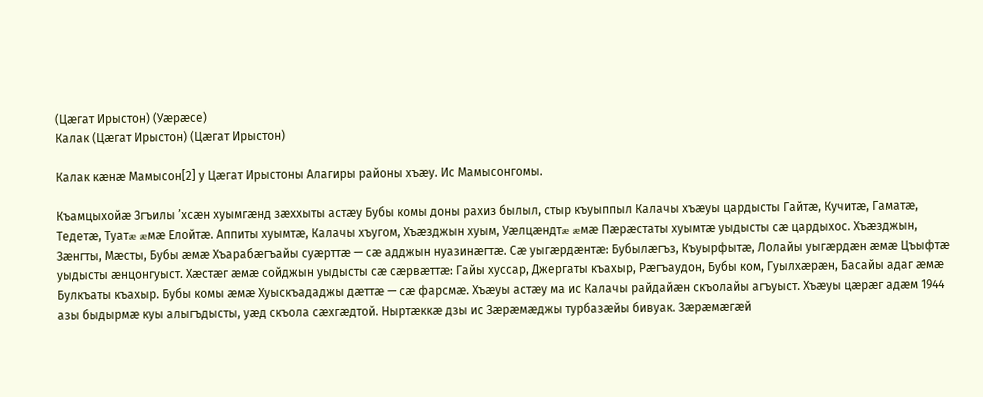(Цæгат Ирыстон) (Уæрæсе)
Калак (Цæгат Ирыстон) (Цæгат Ирыстон)

Калак кæнæ Мамысон[2] у Цæгат Ирыстоны Алагиры районы хъæу. Ис Мамысонгомы.

Къамцыхойæ Згъилы ’хсæн хуымгæнд зæххыты астæу Бубы комы доны рахиз былыл, стыр къуыппыл Калачы хъæуы цардысты Гайтæ, Кучитæ, Гаматæ, Тедетæ, Туатæ æмæ Елойтæ. Аппиты хуымтæ, Калачы хъугом, Хъæзджын хуым, Уæлцæндтæ æмæ Пæрæстаты хуымтæ уыдысты сæ цардыхос. Хъæзджын, Зæнгты, Мæсты, Бубы æмæ Хъарабæгъайы суæрттæ — сæ адджын нуазинæгтæ. Сæ уыгæрдæнтæ: Бубылæгъз, Къуырфытæ, Лолайы уыгæрдæн æмæ Цъыфтæ уыдысты æнцонгуыст. Хæстæг æмæ сойджын уыдысты сæ сæрвæттæ: Гайы хуссар, Джергаты къахыр, Рæгъаудон, Бубы ком, Гуылхæрæн, Басайы адаг æмæ Булкъаты къахыр. Бубы комы æмæ Хуыскъададжы дæттæ — сæ фарсмæ. Хъæуы астæу ма ис Калачы райдайæн скъолайы агъуыст. Хъæуы цæрæг адæм 1944 азы быдырмæ куы алыгъдысты, уæд скъола сæхгæдтой. Ныртæккæ дзы ис Зæрæмæджы турбазæйы бивуак. Зæрæмæгæй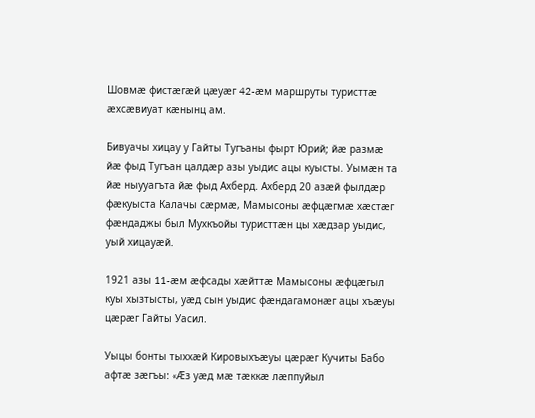Шовмæ фистæгæй цæуæг 42-æм маршруты туристтæ æхсæвиуат кæнынц ам.

Бивуачы хицау у Гайты Тугъаны фырт Юрий; йæ размæ йæ фыд Тугъан цалдæр азы уыдис ацы куысты. Уымæн та йæ ныууагъта йæ фыд Ахберд. Ахберд 20 азæй фылдæр фæкуыста Калачы сæрмæ, Мамысоны æфцæгмæ хæстæг фæндаджы был Мухкъойы туристтæн цы хæдзар уыдис, уый хицауæй.

1921 азы 11-æм æфсады хæйттæ Мамысоны æфцæгыл куы хызтысты, уæд сын уыдис фæндагамонæг ацы хъæуы цæрæг Гайты Уасил.

Уыцы бонты тыххæй Кировыхъæуы цæрæг Кучиты Бабо афтæ зæгъы: «Æз уæд мæ тæккæ лæппуйыл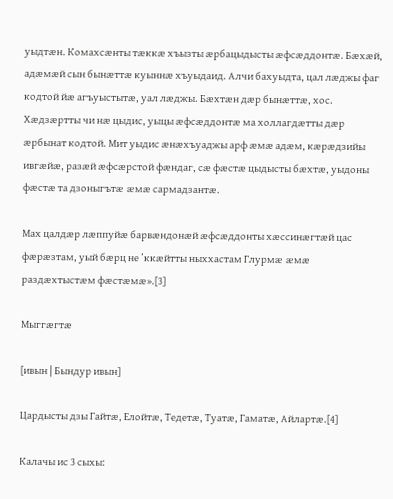уыдтæн. Комахсæнты тæккæ хъызты æрбацыдысты æфсæддонтæ. Бæхæй, адæмæй сын бынæттæ куыннæ хъуыдаид. Алчи бахуыдта, цал лæджы фаг кодтой йæ агъуыстытæ, уал лæджы. Бæхтæн дæр бынæттæ, хос. Хæдзæртты чи нæ цыдис, уыцы æфсæддонтæ ма холлагдæтты дæр æрбынат кодтой. Мит уыдис æнæхъуаджы арф æмæ адæм, кæрæдзийы ивгæйæ, разæй æфсæрстой фæндаг, сæ фæстæ цыдысты бæхтæ, уыдоны фæстæ та дзоныгътæ æмæ сармадзантæ.

Мах цалдæр лæппуйæ барвæндонæй æфсæддонты хæссинæгтæй цас фæрæзтам, уый бæрц не ’ккæйтты ныххастам Глурмæ æмæ раздæхтыстæм фæстæмæ».[3]

Мыггæгтæ

[ивын | Бындур ивын]

Цардысты дзы Гайтæ, Елойтæ, Тедетæ, Туатæ, Гаматæ, Айлартæ.[4]

Калачы ис 3 сыхы: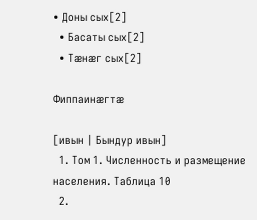• Доны сых[2]
  • Басаты сых[2]
  • Тæнæг сых[2]

Фиппаинæгтæ

[ивын | Бындур ивын]
  1. Том 1. Численность и размещение населения. Таблица 10
  2.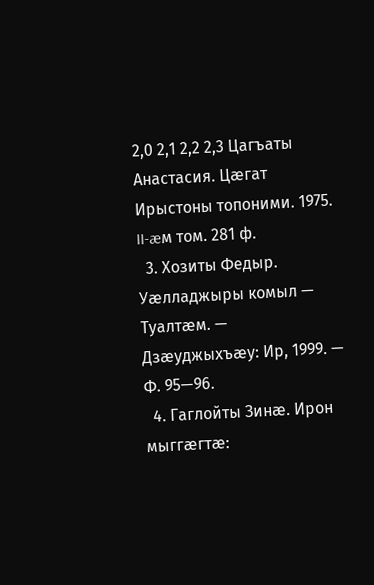2,0 2,1 2,2 2,3 Цагъаты Анастасия. Цæгат Ирыстоны топоними. 1975. II-æм том. 281 ф.
  3. Хозиты Федыр. Уæлладжыры комыл — Туалтæм. — Дзæуджыхъæу: Ир, 1999. — Ф. 95—96.
  4. Гаглойты Зинæ. Ирон мыггæгтæ: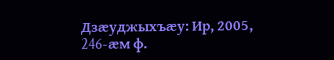Дзæуджыхъæу: Ир, 2005, 246-æм ф.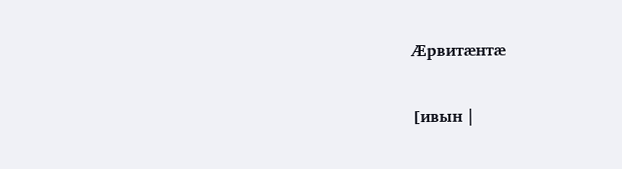Æрвитæнтæ

[ивын |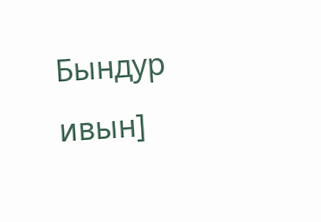Бындур ивын]